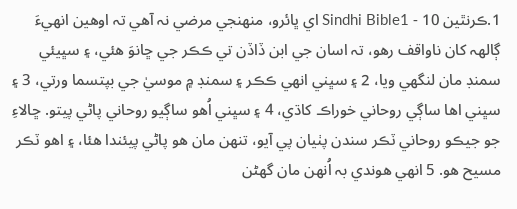1.ڪرنٿين 10 - Sindhi Bible1 اي ڀائرو، منهنجي مرضي نہ آهي تہ اوهين انهيءَ ڳالهہ کان ناواقف رهو، تہ اسان جي ابن ڏاڏن تي ڪڪر جي ڇانوَ هئي، ۽ سڀيئي سمنڊ مان لنگهي ويا، 2 ۽ سڀني انهي ڪڪر ۽ سمنڊ ۾ موسيٰ جي بپتسما ورتي، 3 ۽ سڀني اها ساڳي روحاني خوراڪ کاڌي، 4 ۽ سڀني اُهو ساڳيو روحاني پاڻي پيتو. ڇالاءِ جو جيڪو روحاني ٽڪر سندن پٺيان پي آيو، تنهن مان هو پاڻي پيئندا هئا، ۽ اهو ٽڪر مسيح هو. 5 انهي هوندي بہ اُنهن مان گهڻن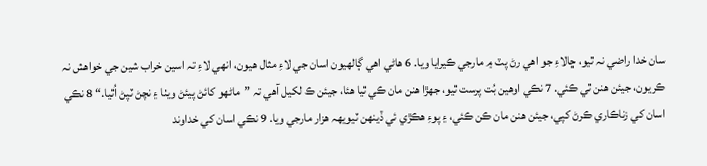سان خدا راضي نہ ٿيو، ڇالاءِ جو اهي رڻ پٽ ۾ مارجي ڪيرايا ويا. 6 هاڻي اهي ڳالهيون اسان جي لاءِ مثال هيون، انهي لاءِ تہ اسين خراب شين جي خواهش نہ ڪريون، جيئن هنن ٿي ڪئي. 7 نڪي اوهين بُت پرست ٿيو، جهڙا هنن مان ڪي ٿيا هئا، جيئن ڪ لکيل آهي تہ ”ماڻهو کائڻ پيئڻ ويٺا ۽ نچڻ ٽپڻ اُٿيا.“ 8 نڪي اسان کي زناڪاري ڪرڻ کپي، جيئن هنن مان ڪن ڪئي، ۽ پوءِ هڪڙي ئي ڏينهن ٽيويهہ هزار مارجي ويا. 9 نڪي اسان کي خداوند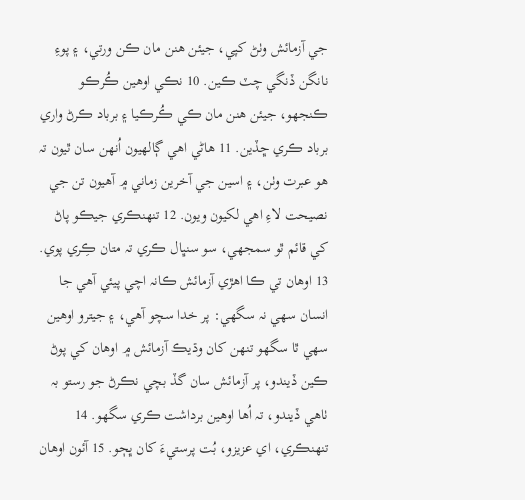جي آزمائش وٺڻ کپي، جيئن هنن مان ڪن ورتي، ۽ پوءِ نانگن ڏنگي چٽ ڪين. 10 نڪي اوهين ڪُرڪو ڪنجهو، جيئن هنن مان ڪي ڪُرڪيا ۽ برباد ڪرڻ واري برباد ڪري ڇڏين. 11 هاڻي اهي ڳالهيون اُنهن سان ٿيون تہ هو عبرت وٺن، ۽ اسين جي آخرين زماني ۾ آهيون تن جي نصيحت لاءِ اهي لکيون ويون. 12 تنهنڪري جيڪو پاڻ کي قائم ٿو سمجهي، سو سنڀال ڪري تہ متان ڪِري پوي. 13 اوهان تي ڪا اهڙي آزمائش ڪانہ اچي پيئي آهي جا انسان سهي نہ سگهي: پر خدا سچو آهي، ۽ جيترو اوهين سهي ٿا سگهو تنهن کان وڌيڪ آزمائش ۾ اوهان کي پوڻ ڪين ڏيندو، پر آزمائش سان گڏ بچي نڪرڻ جو رستو بہ ٺاهي ڏيندو، تہ اُها اوهين برداشت ڪري سگهو. 14 تنهنڪري، اي عزيزو، بُت پرستيءَ کان ڀڄو. 15 آئون اوهان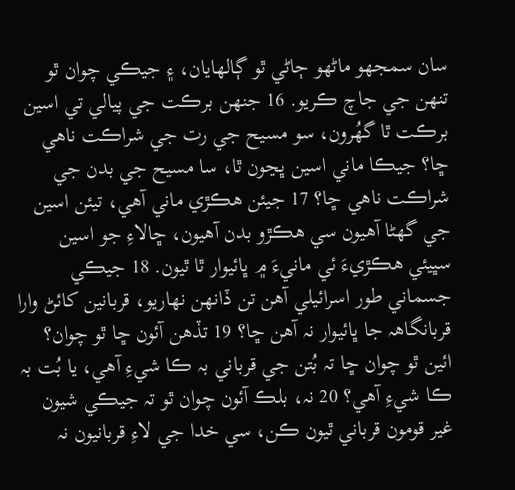سان سمجهو ماڻهو ڄاڻي ٿو ڳالهايان، ۽ جيڪي چوان ٿو تنهن جي جاچ ڪريو. 16 جنهن برڪت جي پيالي تي اسين برڪت ٿا گهُرون، سو مسيح جي رت جي شراڪت ناهي ڇا؟ جيڪا ماني اسين ڀڃون ٿا، سا مسيح جي بدن جي شراڪت ناهي ڇا؟ 17 جيئن هڪڙي ماني آهي، تيئن اسين جي گهڻا آهيون سي هڪڙو بدن آهيون، ڇالاءِ جو اسين سڀيئي هڪڙيءَ ئي مانيءَ ۾ ڀائيوار ٿا ٿيون. 18 جيڪي جسماني طور اسرائيلي آهن تن ڏانهن نهاريو، قربانين کائڻ وارا قربانگاهہ جا ڀائيوار نہ آهن ڇا؟ 19 تڏهن آئون ڇا ٿو چوان؟ ائين ٿو چوان ڇا تہ بُتن جي قرباني بہ ڪا شيءِ آهي، يا بُت بہ ڪا شيءِ آهي؟ 20 نہ، بلڪ آئون چوان ٿو تہ جيڪي شيون غير قومون قرباني ٿيون ڪن، سي خدا جي لاءِ قربانيون نہ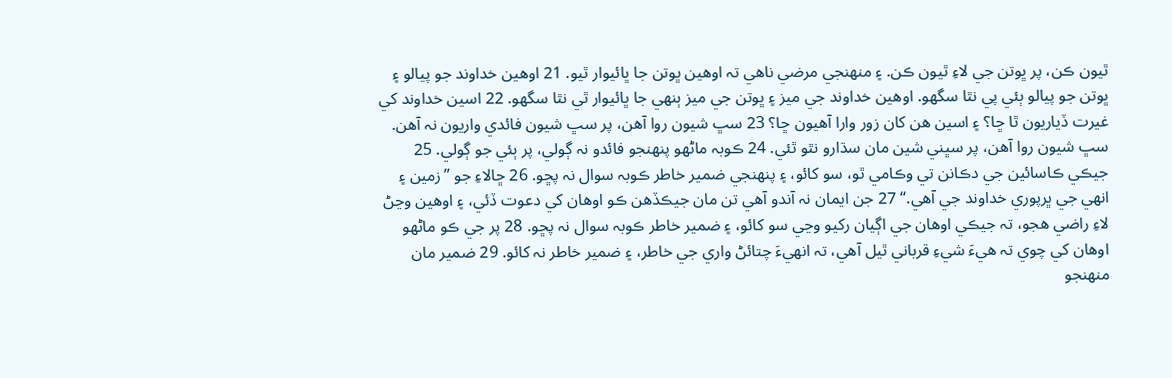ٿيون ڪن، پر ڀوتن جي لاءِ ٿيون ڪن. ۽ منهنجي مرضي ناهي تہ اوهين ڀوتن جا ڀائيوار ٿيو. 21 اوهين خداوند جو پيالو ۽ ڀوتن جو پيالو ٻئي پي نٿا سگهو. اوهين خداوند جي ميز ۽ ڀوتن جي ميز ٻنهي جا ڀائيوار ٿي نٿا سگهو. 22 اسين خداوند کي غيرت ڏياريون ٿا ڇا؟ ۽ اسين هن کان زور وارا آهيون ڇا؟ 23 سڀ شيون روا آهن، پر سڀ شيون فائدي واريون نہ آهن. سڀ شيون روا آهن، پر سڀني شين مان سڌارو نٿو ٿئي. 24 ڪوبہ ماڻهو پنهنجو فائدو نہ ڳولي، پر ٻئي جو ڳولي. 25 جيڪي ڪاسائين جي دڪانن تي وڪامي ٿو، سو کائو، ۽ پنهنجي ضمير خاطر ڪوبہ سوال نہ پڇو. 26 ڇالاءِ جو ”زمين ۽ انهي جي ڀرپوري خداوند جي آهي.“ 27 جن ايمان نہ آندو آهي تن مان جيڪڏهن ڪو اوهان کي دعوت ڏئي، ۽ اوهين وڃڻ لاءِ راضي هجو، تہ جيڪي اوهان جي اڳيان رکيو وڃي سو کائو، ۽ ضمير خاطر ڪوبہ سوال نہ پڇو. 28 پر جي ڪو ماڻهو اوهان کي چوي تہ هيءَ شيءِ قرباني ٿيل آهي، تہ انهيءَ چتائڻ واري جي خاطر، ۽ ضمير خاطر نہ کائو. 29 ضمير مان منهنجو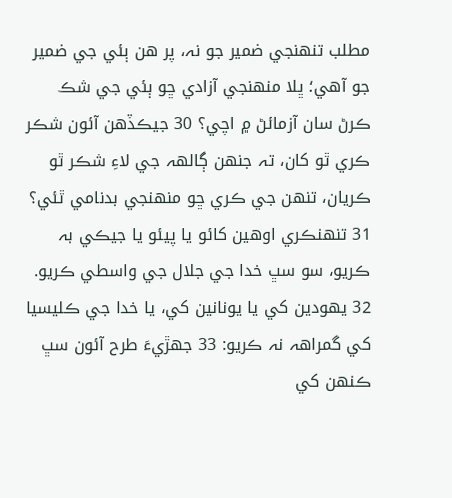مطلب تنهنجي ضمير جو نہ، پر هن ٻئي جي ضمير جو آهي؛ ڀلا منهنجي آزادي ڇو ٻئي جي شڪ ڪرڻ سان آزمائڻ ۾ اچي؟ 30 جيڪڏهن آئون شڪر ڪري ٿو کان، تہ جنهن ڳالهہ جي لاءِ شڪر ٿو ڪريان، تنهن جي ڪري ڇو منهنجي بدنامي ٿئي؟ 31 تنهنڪري اوهين کائو يا پيئو يا جيڪي بہ ڪريو، سو سڀ خدا جي جلال جي واسطي ڪريو. 32 يهودين کي يا يونانين کي، يا خدا جي ڪليسيا کي گمراهہ نہ ڪريو: 33 جهڙيءَ طرح آئون سڀ ڪنهن کي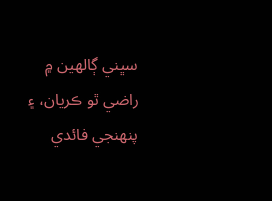سڀني ڳالهين ۾ راضي ٿو ڪريان، ۽ پنهنجي فائدي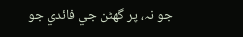جو نہ، پر گهڻن جي فائدي جو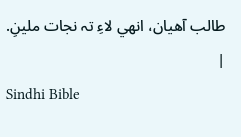طالب آهيان، انهي لاءِ تہ نجات ملينِ. |
Sindhi Bible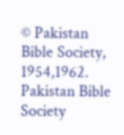© Pakistan Bible Society, 1954,1962.
Pakistan Bible Society